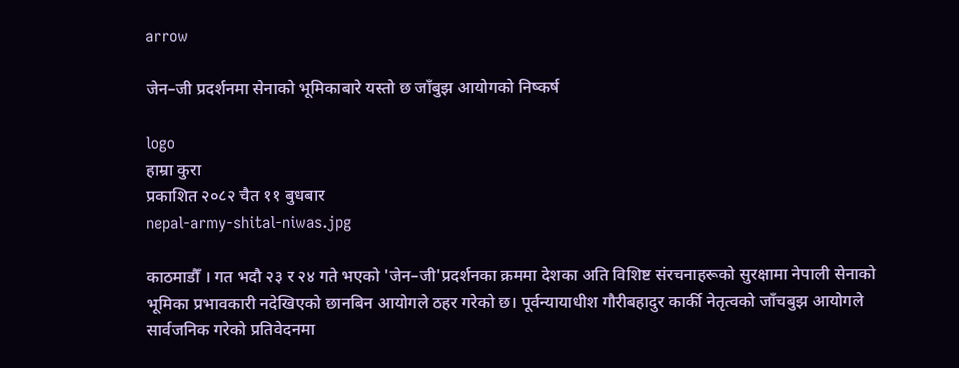arrow

जेन–जी प्रदर्शनमा सेनाको भूमिकाबारे यस्तो छ जाँबुझ आयोगको निष्कर्ष

logo
हाम्रा कुरा
प्रकाशित २०८२ चैत ११ बुधबार
nepal-army-shital-niwas.jpg

काठमाडौँ । गत भदौ २३ र २४ गते भएको 'जेन–जी'प्रदर्शनका क्रममा देशका अति विशिष्ट संरचनाहरूको सुरक्षामा नेपाली सेनाको भूमिका प्रभावकारी नदेखिएको छानबिन आयोगले ठहर गरेको छ। पूर्वन्यायाधीश गौरीबहादुर कार्की नेतृत्वको जाँचबुझ आयोगले सार्वजनिक गरेको प्रतिवेदनमा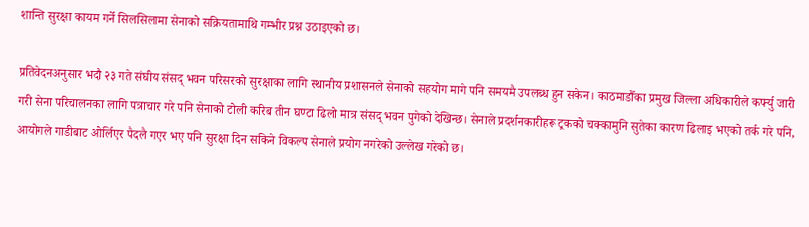शान्ति सुरक्षा कायम गर्ने सिलसिलामा सेनाको सक्रियतामाथि गम्भीर प्रश्न उठाइएको छ।

प्रतिवेदनअनुसार भदौ २३ गते संघीय संसद् भवन परिसरको सुरक्षाका लागि स्थानीय प्रशासनले सेनाको सहयोग मागे पनि समयमै उपलब्ध हुन सकेन। काठमाडौँका प्रमुख जिल्ला अधिकारीले कर्फ्यु जारी गरी सेना परिचालनका लागि पत्राचार गरे पनि सेनाको टोली करिब तीन घण्टा ढिलो मात्र संसद् भवन पुगेको देखिन्छ। सेनाले प्रदर्शनकारीहरू ट्रकको चक्कामुनि सुतेका कारण ढिलाइ भएको तर्क गरे पनि, आयोगले गाडीबाट ओर्लिएर पैदलै गएर भए पनि सुरक्षा दिन सकिने विकल्प सेनाले प्रयोग नगरेको उल्लेख गरेको छ।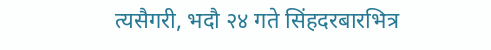त्यसैगरी, भदौ २४ गते सिंहदरबारभित्र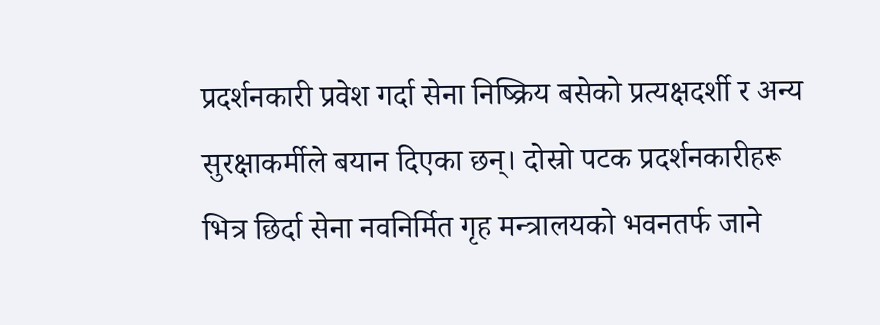प्रदर्शनकारी प्रवेश गर्दा सेना निष्क्रिय बसेको प्रत्यक्षदर्शी र अन्य सुरक्षाकर्मीले बयान दिएका छन्। दोस्रो पटक प्रदर्शनकारीहरू भित्र छिर्दा सेना नवनिर्मित गृह मन्त्रालयको भवनतर्फ जाने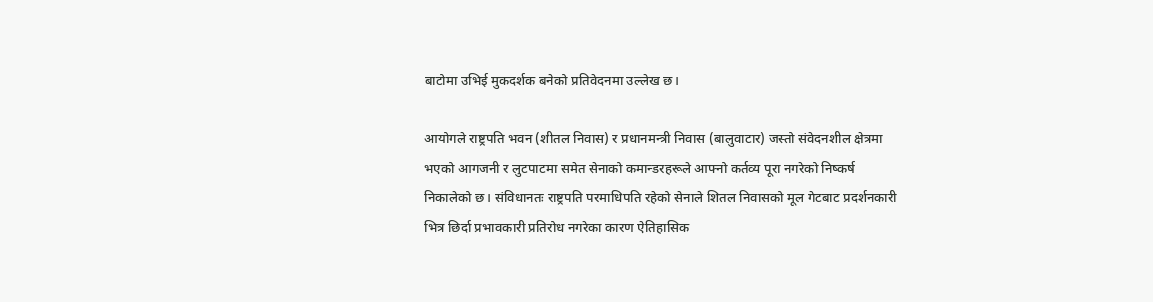बाटोमा उभिई मुकदर्शक बनेको प्रतिवेदनमा उल्लेख छ।

आयोगले राष्ट्रपति भवन (शीतल निवास) र प्रधानमन्त्री निवास (बालुवाटार) जस्तो संवेदनशील क्षेत्रमा भएको आगजनी र लुटपाटमा समेत सेनाको कमान्डरहरूले आफ्नो कर्तव्य पूरा नगरेको निष्कर्ष निकालेको छ। संविधानतः राष्ट्रपति परमाधिपति रहेको सेनाले शितल निवासको मूल गेटबाट प्रदर्शनकारी भित्र छिर्दा प्रभावकारी प्रतिरोध नगरेका कारण ऐतिहासिक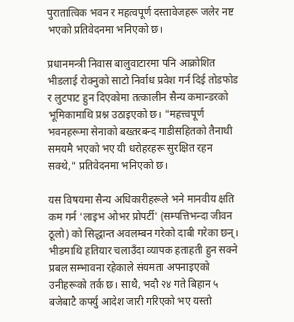पुरातात्विक भवन र महत्वपूर्ण दस्तावेजहरू जलेर नष्ट भएको प्रतिवेदनमा भनिएको छ।

प्रधानमन्त्री निवास बालुवाटारमा पनि आक्रोशित भीडलाई रोक्नुको साटो निर्वाध प्रवेश गर्न दिई तोडफोड र लुटपाट हुन दिएकोमा तत्कालीन सैन्य कमान्डरको भूमिकामाथि प्रश्न उठाइएको छ। "महत्त्वपूर्ण भवनहरूमा सेनाको बख्तरबन्द गाडीसहितको तैनाथी समयमै भएको भए यी धरोहरहरू सुरक्षित रहन सक्थे," प्रतिवेदनमा भनिएको छ।

यस विषयमा सैन्य अधिकारीहरूले भने मानवीय क्षति कम गर्न 'लाइभ ओभर प्रोपर्टी' (सम्पत्तिभन्दा जीवन ठूलो) को सिद्धान्त अवलम्बन गरेको दाबी गरेका छन्। भीडमाथि हतियार चलाउँदा व्यापक हताहती हुन सक्ने प्रबल सम्भावना रहेकाले संयमता अपनाइएको उनीहरूको तर्क छ। साथै, भदौ २४ गते बिहान ५ बजेबाटै कर्फ्यु आदेश जारी गरिएको भए यस्तो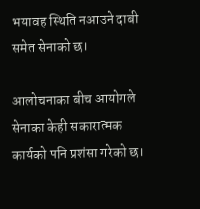भयावह स्थिति नआउने दाबी समेत सेनाको छ।

आलोचनाका बीच आयोगले सेनाका केही सकारात्मक कार्यको पनि प्रशंसा गरेको छ।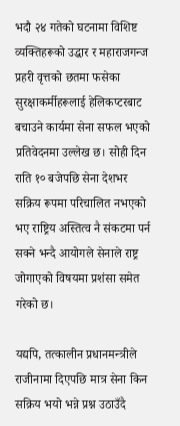भदौ २४ गतेको घटनामा विशिष्ट व्यक्तिहरूको उद्धार र महाराजगन्ज प्रहरी वृत्तको छतमा फसेका सुरक्षाकर्मीहरूलाई हेलिकप्टरबाट बचाउने कार्यमा सेना सफल भएको प्रतिवेदनमा उल्लेख छ। सोही दिन राति १० बजेपछि सेना देशभर सक्रिय रूपमा परिचालित नभएको भए राष्ट्रिय अस्तित्व नै संकटमा पर्न सक्ने भन्दै आयोगले सेनाले राष्ट्र जोगाएको विषयमा प्रशंसा समेत गरेको छ।

यद्यपि, तत्कालीन प्रधानमन्त्रीले राजीनामा दिएपछि मात्र सेना किन सक्रिय भयो भन्ने प्रश्न उठाउँदै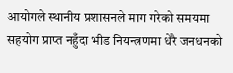आयोगले स्थानीय प्रशासनले माग गरेको समयमा सहयोग प्राप्त नहुँदा भीड नियन्त्रणमा धेरै जनधनको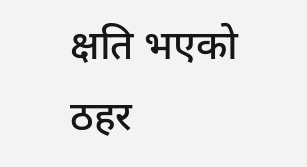क्षति भएको ठहर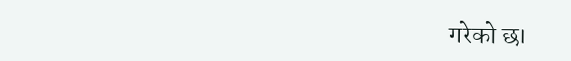गरेको छ।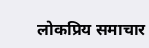लोकप्रिय समाचार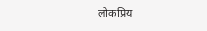लोकप्रिय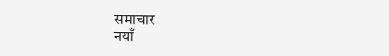समाचार
नयाँ